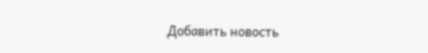Добавить новость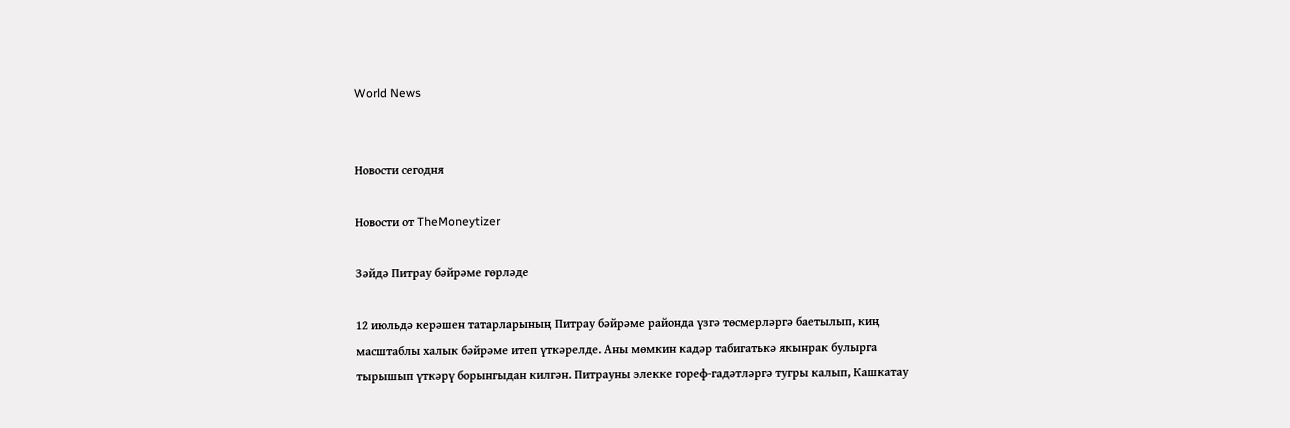World News


Новости сегодня

Новости от TheMoneytizer

Зәйдә Питрау бәйрәме гөрләде

12 июльдә керәшен татарларының Питрау бәйрәме районда үзгә төсмерләргә баетылып, киң масштаблы халык бәйрәме итеп үткәрелде. Аны мөмкин кадәр табигатькә якынрак булырга тырышып үткәрү борынгыдан килгән. Питрауны элекке гореф-гадәтләргә тугры калып, Кашкатау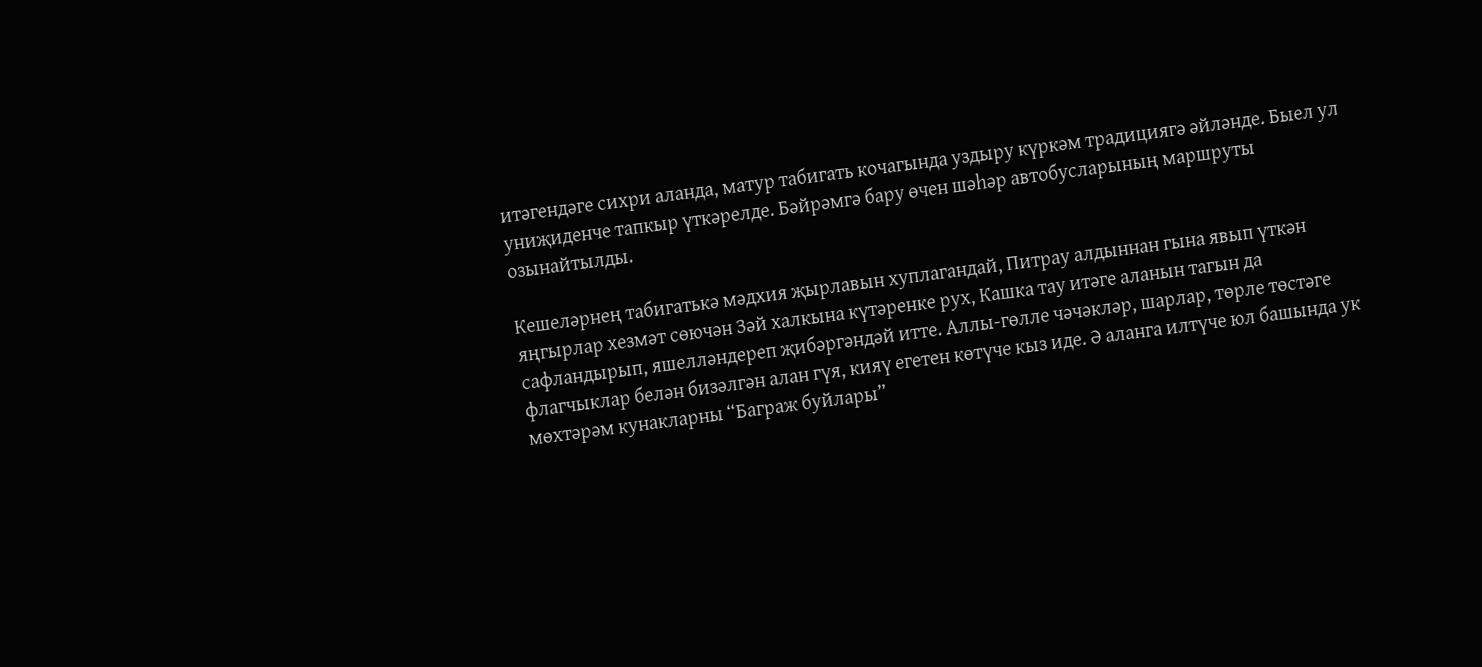итәгендәге сихри аланда, матур табигать кочагында уздыру күркәм традициягә әйләнде. Быел ул униҗиденче тапкыр үткәрелде. Бәйрәмгә бару өчен шәһәр автобусларының маршруты озынайтылды.

Кешеләрнең табигатькә мәдхия җырлавын хуплагандай, Питрау алдыннан гына явып үткән яңгырлар хезмәт сөючән Зәй халкына күтәренке рух, Кашка тау итәге аланын тагын да сафландырып, яшелләндереп җибәргәндәй итте. Аллы-гөлле чәчәкләр, шарлар, төрле төстәге флагчыклар белән бизәлгән алан гүя, кияү егетен көтүче кыз иде. Ә аланга илтүче юл башында ук мөхтәрәм кунакларны “Баграж буйлары”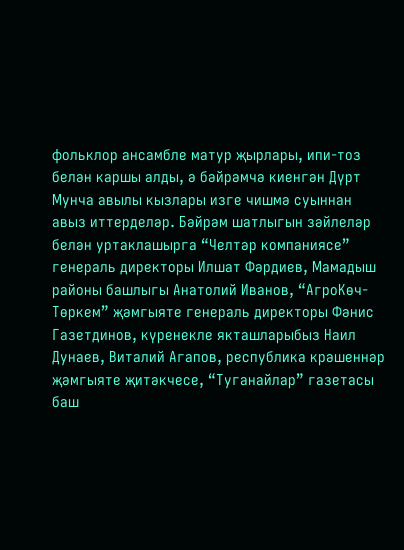фольклор ансамбле матур җырлары, ипи-тоз белән каршы алды, ә бәйрәмчә киенгән Дүрт Мунча авылы кызлары изге чишмә суыннан авыз иттерделәр. Бәйрәм шатлыгын зәйлеләр белән уртаклашырга “Челтәр компаниясе” генераль директоры Илшат Фәрдиев, Мамадыш районы башлыгы Анатолий Иванов, “АгроКөч-Төркем” җәмгыяте генераль директоры Фәнис Газетдинов, күренекле якташларыбыз Наил Дунаев, Виталий Агапов, республика крәшеннәр җәмгыяте җитәкчесе, “Туганайлар” газетасы баш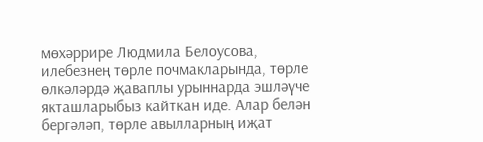мөхәррире Людмила Белоусова, илебезнең төрле почмакларында, төрле өлкәләрдә җаваплы урыннарда эшләүче якташларыбыз кайткан иде. Алар белән бергәләп, төрле авылларның иҗат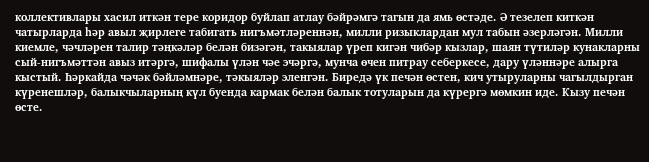коллективлары хасил иткән тере коридор буйлап атлау бәйрәмгә тагын да ямь өстәде. Ә тезелеп киткән чатырларда һәр авыл җирлеге табигать нигъмәтләреннән, милли ризыклардан мул табын әзерләгән. Милли киемле, чәчләрен талир тәңкәләр белән бизәгән, такыялар үреп кигән чибәр кызлар, шаян түтиләр кунакларны сый-нигъмәттән авыз итәргә, шифалы үлән чәе эчәргә, мунча өчен питрау себеркесе, дару үләннәре алырга кыстый. Һәркайда чәчәк бәйләмнәре, тәкыяләр эленгән. Биредә үк печән өстен, кич утыруларны чагылдырган күренешләр, балыкчыларның күл буенда кармак белән балык тотуларын да күрергә мөмкин иде. Кызу печән өсте.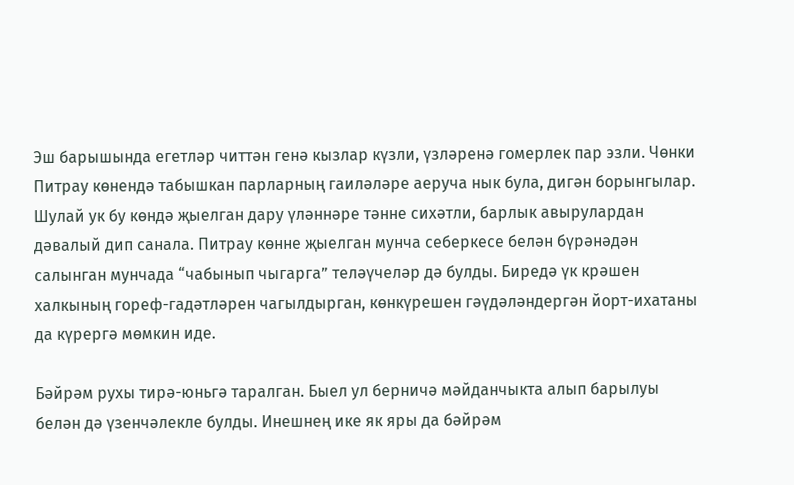Эш барышында егетләр читтән генә кызлар күзли, үзләренә гомерлек пар эзли. Чөнки Питрау көнендә табышкан парларның гаиләләре аеруча нык була, дигән борынгылар. Шулай ук бу көндә җыелган дару үләннәре тәнне сихәтли, барлык авырулардан дәвалый дип санала. Питрау көнне җыелган мунча себеркесе белән бүрәнәдән салынган мунчада “чабынып чыгарга” теләүчеләр дә булды. Биредә үк крәшен халкының гореф-гадәтләрен чагылдырган, көнкүрешен гәүдәләндергән йорт-ихатаны да күрергә мөмкин иде.

Бәйрәм рухы тирә-юньгә таралган. Быел ул берничә мәйданчыкта алып барылуы белән дә үзенчәлекле булды. Инешнең ике як яры да бәйрәм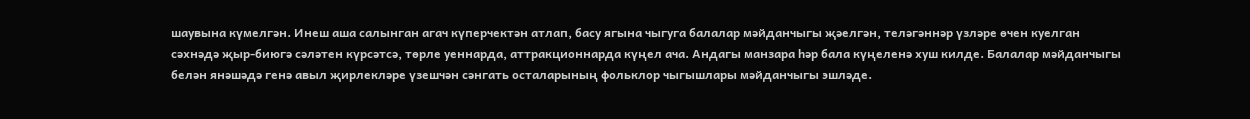шаувына күмелгән. Инеш аша салынган агач күперчектән атлап, басу ягына чыгуга балалар мәйданчыгы җәелгән, теләгәннәр үзләре өчен куелган сәхнәдә җыр-биюгә сәләтен күрсәтсә, төрле уеннарда, аттракционнарда күңел ача. Андагы манзара һәр бала күңеленә хуш килде. Балалар мәйданчыгы белән янәшәдә генә авыл җирлекләре үзешчән сәнгать осталарының фольклор чыгышлары мәйданчыгы эшләде.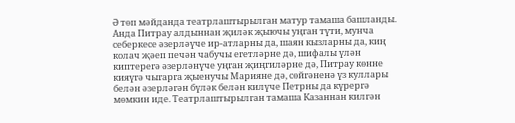Ә төп мәйданда театрлаштырылган матур тамаша башланды. Анда Питрау алдыннан җиләк җыючы уңган түти, мунча себеркесе әзерләүче ир-атларны да, шаян кызларны да, киң колач җәеп печән чабучы егетләрне дә, шифалы үлән киптерегә әзерләнүче уңган җиңгиләрне дә, Питрау көнне кияүгә чыгарга җыенучы Марияне дә, сөйгәненә үз куллары белән әзерләгән бүләк белән килүче Петрны да күрергә мөмкин иде. Театрлаштырылган тамаша Казаннан килгән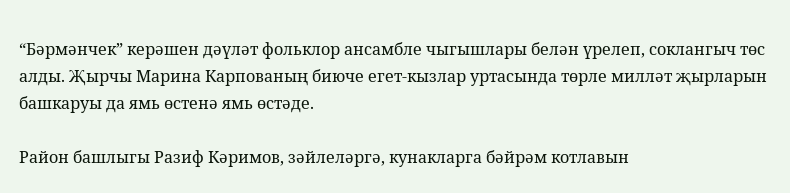“Бәрмәнчек” керәшен дәүләт фольклор ансамбле чыгышлары белән үрелеп, соклангыч төс алды. Җырчы Марина Карпованың биюче егет-кызлар уртасында төрле милләт җырларын башкаруы да ямь өстенә ямь өстәде.

Район башлыгы Разиф Кәримов, зәйлеләргә, кунакларга бәйрәм котлавын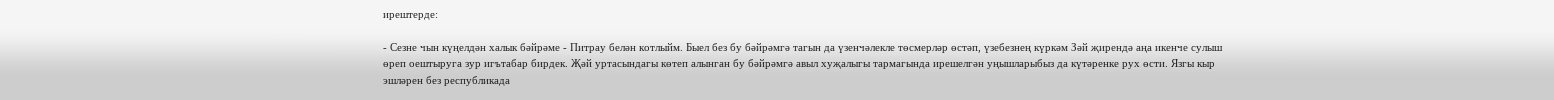ирештерде:

- Сезне чын күңелдән халык бәйрәме - Питрау белән котлыйм. Быел без бу бәйрәмгә тагын да үзенчәлекле төсмерләр өстәп, үзебезнең күркәм Зәй җирендә аңа икенче сулыш өреп оештыруга зур игътабар бирдек. Җәй уртасындагы көтеп алынган бу бәйрәмгә авыл хуҗалыгы тармагында ирешелгән уңышларыбыз да күтәренке рух өсти. Язгы кыр эшләрен без республикада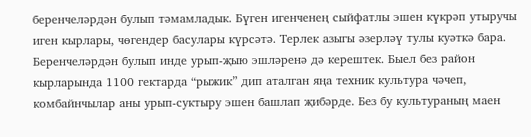беренчеләрдән булып тәмамладык. Бүген игенченең сыйфатлы эшен күкрәп утыручы иген кырлары, чөгендер басулары күрсәтә. Терлек азыгы әзерләү тулы куәткә бара. Беренчеләрдән булып инде урып-җыю эшләренә дә керештек. Быел без район кырларында 1100 гектарда “рыжик” дип аталган яңа техник культура чәчеп, комбайнчылар аны урып-суктыру эшен башлап җибәрде. Без бу культураның маен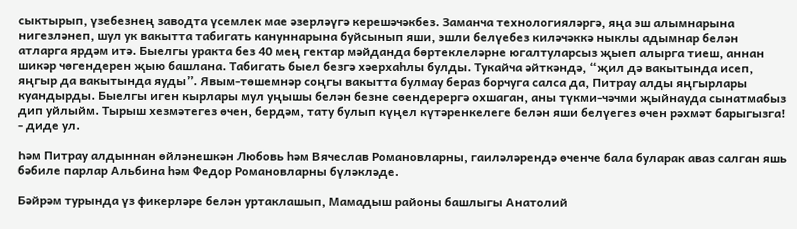сыктырып, үзебезнең заводта үсемлек мае әзерләүгә керешәчәкбез. Заманча технологияләргә, яңа эш алымнарына нигезләнеп, шул ук вакытта табигать кануннарына буйсынып яши, эшли белүебез киләчәккә ныклы адымнар белән атларга ярдәм итә. Быелгы уракта без 40 мең гектар мәйданда бөртеклеләрне югалтуларсыз җыеп алырга тиеш, аннан шикәр чөгендерен җыю башлана. Табигать быел безгә хәерхаһлы булды. Тукайча әйткәндә, “җил дә вакытында исеп, яңгыр да вакытында яуды”. Явым-төшемнәр соңгы вакытта булмау бераз борчуга салса да, Питрау алды яңгырлары куандырды. Быелгы иген кырлары мул уңышы белән безне сөендерергә охшаган, аны түкми-чәчми җыйнауда сынатмабыз дип уйлыйм. Тырыш хезмәтегез өчен, бердәм, тату булып күңел күтәренкелеге белән яши белүегез өчен рәхмәт барыгызга! - диде ул.

Һәм Питрау алдыннан өйләнешкән Любовь һәм Вячеслав Романовларны, гаиләләрендә өченче бала буларак аваз салган яшь бәбиле парлар Альбина һәм Федор Романовларны бүләкләде.

Бәйрәм турында үз фикерләре белән уртаклашып, Мамадыш районы башлыгы Анатолий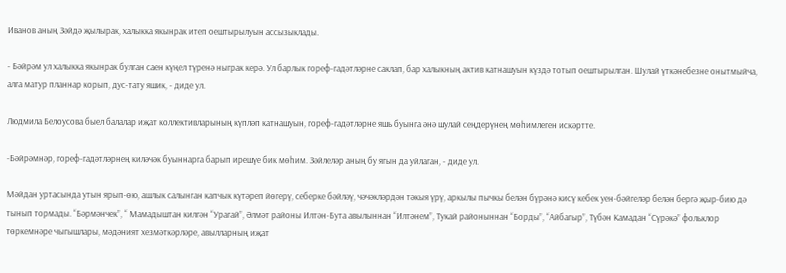Иванов аның Зәйдә җылырак, халыкка якынрак итеп оештырылуын ассызыклады.

- Бәйрәм ул халыкка якынрак булган саен күңел түренә ныграк керә. Ул барлык гореф-гадәтләрне саклап, бар халыкның актив катнашуын күздә тотып оештырылган. Шулай үткәнебезне онытмыйча, алга матур планнар корып, дус-тату яшик, - диде ул.

Людмила Белоусова быел балалар иҗат коллективларының күпләп катнашуын, гореф-гадәтләрне яшь буынга әнә шулай сеңдерүнең мөһимлеген искәртте.

-Бәйрәмнәр, гореф-гадәтләрнең киләчәк буыннарга барып ирешүе бик мөһим. Зәйлеләр аның бу ягын да уйлаган, - диде ул.

Мәйдан уртасында утын ярып-өю, ашлык салынган капчык күтәреп йөгерү, себерке бәйләү, чәчәкләрдән тәкыя үрү, аркылы пычкы белән бүрәнә кисү кебек уен-бәйгеләр белән бергә җыр-бию дә тынып тормады. “Бәрмәнчек”, “ Мамадыштан килгән “Урагай”, Әлмәт районы Илтән-Бута авылыннан “Илтәнем”, Тукай районыннан “Борды”, “Айбагыр”, Түбән Камадан “Сүрәкә” фольклор төркемнәре чыгышлары, мәдәният хезмәткәрләре, авылларның иҗат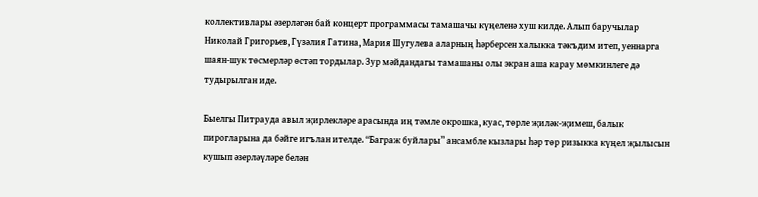коллективлары әзерләгән бай концерт программасы тамашачы күңеленә хуш килде. Алып баручылар Николай Григорьев, Гүзәлия Гатина, Мария Шугулева аларның һәрберсен халыкка тәкъдим итеп, уеннарга шаян-шук төсмерләр өстәп тордылар. Зур мәйдандагы тамашаны олы экран аша карау мөмкинлеге дә тудырылган иде.

Быелгы Питрауда авыл җирлекләре арасында иң тәмле окрошка, куас, төрле җиләк-җимеш, балык пирогларына да бәйге игълан ителде. “Баграж буйлары” ансамбле кызлары һәр төр ризыкка күңел җылысын кушып әзерләүләре белән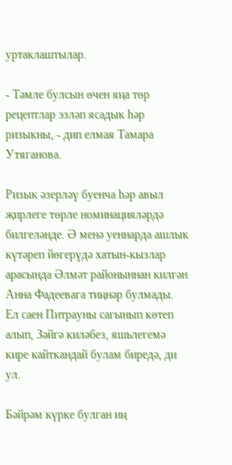уртаклаштылар.

- Тәмле булсын өчен яңа төр рецептлар эзләп ясадык һәр ризыкны, - дип елмая Тамара Утяганова.

Ризык әзерләү буенча һәр авыл җирлеге төрле номинацияләрдә билгеләнде. Ә менә уеннарда ашлык күтәреп йөгерүдә хатын-кызлар арасында Әлмәт районыннан килгән Анна Фадеевага тиңнәр булмады. Ел саен Питрауны сагынып көтеп алып, Зәйгә киләбез, яшьлегемә кире кайткандай булам биредә, ди ул.

Бәйрәм күрке булган иң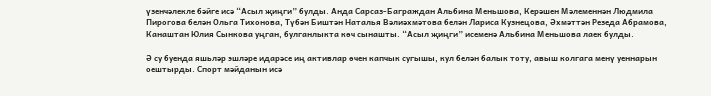үзенчәлекле бәйге исә “Асыл җиңги” булды. Анда Сарсаз-Баграждан Альбина Меньшова, Керәшен Мәлеменнән Людмила Пирогова белән Ольга Тихонова, Түбән Биштән Наталья Вәлиәхмәтова белән Лариса Кузнецова, Әхмәттән Резеда Абрамова, Канаштан Юлия Сынкова уңган, булганлыкта көч сынашты. “Асыл җиңги” исеменә Альбина Меньшова лаек булды.

Ә су буенда яшьләр эшләре идарәсе иң активлар өчен капчык сугышы, кул белән балык тоту, авыш колгага менү уеннарын оештырды. Спорт мәйданын исә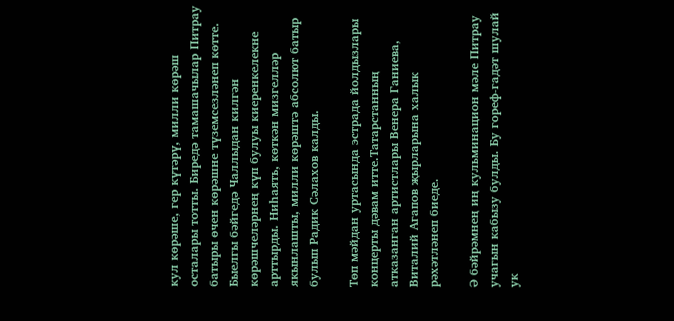кул көрәше, гер күтәрү, милли көрәш осталары тотты. Биредә тамашачылар Питрау батыры өчен көрәшне түземсезләнеп көтте. Быелгы бәйгедә Чаллыдан килгән көрәшчеләрнең күп булуы киеренкелекне арттырды. Ниһаять, көткән мизгелләр якынлашты, милли көрәштә абсолют батыр булып Радик Сәлахов калды.

Төп мәйдан уртасында эстрада йолдызлары концерты дәвам итте.Татарстанның атказанган артистлары Венера Ганиева, Виталий Агапов җырларына халык рәхәтләнеп биеде.

Ә бәйрәмнең иң кульминацион мәле Питрау учагын кабызу булды. Бу гореф-гадәт шулай ук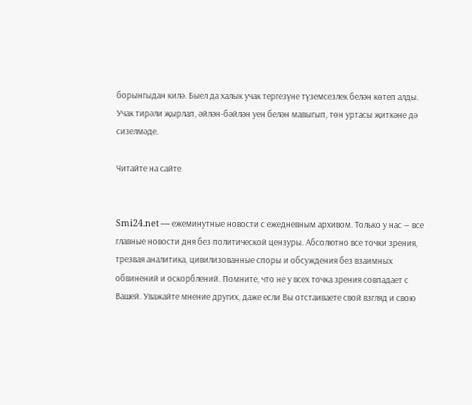борынгыдан килә. Быел да халык учак тергезүне түземсезлек белән көтеп алды. Учак тирәли җырлап, әйлән-бәйлән уен белән мавыгып, төн уртасы җиткәне дә сизелмәде.

Читайте на сайте


Smi24.net — ежеминутные новости с ежедневным архивом. Только у нас — все главные новости дня без политической цензуры. Абсолютно все точки зрения, трезвая аналитика, цивилизованные споры и обсуждения без взаимных обвинений и оскорблений. Помните, что не у всех точка зрения совпадает с Вашей. Уважайте мнение других, даже если Вы отстаиваете свой взгляд и свою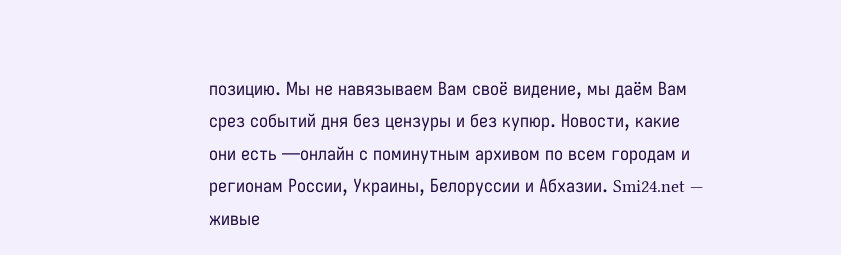позицию. Мы не навязываем Вам своё видение, мы даём Вам срез событий дня без цензуры и без купюр. Новости, какие они есть —онлайн с поминутным архивом по всем городам и регионам России, Украины, Белоруссии и Абхазии. Smi24.net — живые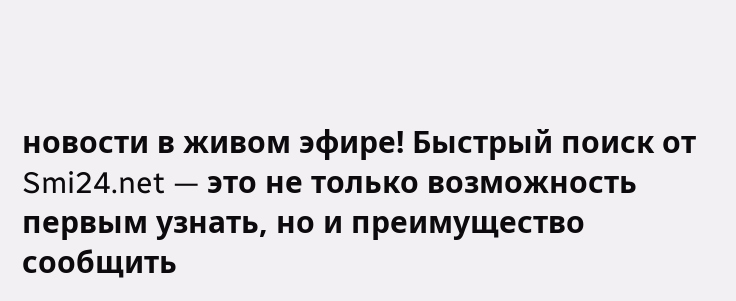новости в живом эфире! Быстрый поиск от Smi24.net — это не только возможность первым узнать, но и преимущество сообщить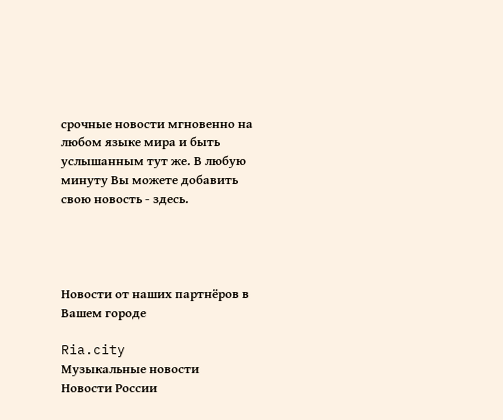срочные новости мгновенно на любом языке мира и быть услышанным тут же. В любую минуту Вы можете добавить свою новость - здесь.




Новости от наших партнёров в Вашем городе

Ria.city
Музыкальные новости
Новости России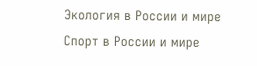Экология в России и мире
Спорт в России и мире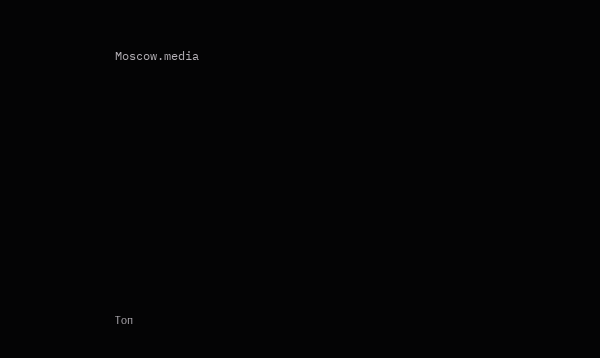Moscow.media










Топ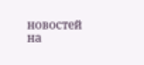новостей на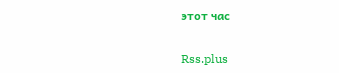этот час

Rss.plus